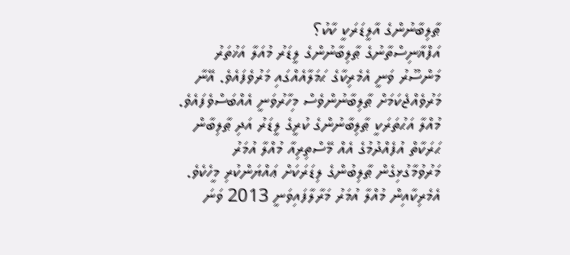ޠާލިބާނުންގެ އާލީޑަރަކީ ކާކު؟
އަފްޣާނިސްތާނުގެ ޠާލިބާނުންގެ ލީޑަރު މުއަލާ އަޚުތަރު މަންސޫރު ވަނީ އެމެރިކާގެ ޙަމަލާއެއްގައި މަރުވެފައެވެ. އޭނާ މަރުވެއްޖެކަމަށް ޠާލިބާނުންވެސް މިހާރުވަނީ އެއްބަސްވެފައެވެ. މުއްލާ އަޙުތަރަކީ ޠާލިބާނުންގެ ކުރީގެ ލީޑަރު އަދި ޠާލިބާން ޙަރަކާތް އުފެއްދުމުގެ އެއް މޭސްތިރިއާ މުއްލާ އުމަރު މަރުވުމާގުޅިގެން ޠާލިބުންގެ ލިޑަރަކަށް ޢައްޔަންކުރި މީހެކެވެ. އެމެރިކާއިން މުއްލާ އުމަރު މަރާލާފައިވަނީ 2013 ވަނަ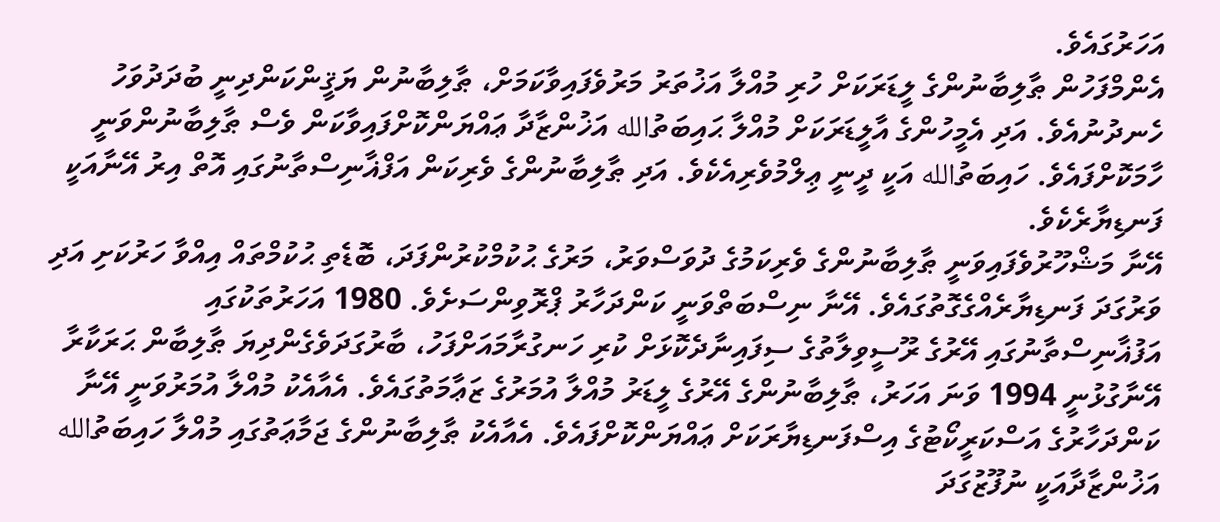އަހަރުގައެވެ.
އެންމްފަހުން ޠާލިބާނުންގެ ލީޑަރަކަށް ހުރި މުއްލާ އަޚުތަރު މަރުވެފައިވާކަމަށް، ޠާލިބާނުން ޔަޤީންކަންދިނީ ބުދަދުވަހު ހެނދުނުއެވެ. އަދި އެމީހުންގެ އާލީޑަރަކަށް މުއްލާ ޙައިބަތުالله އަޚުންޒާދާ ޢައްޔަންކޮށްފައިވާކަން ވެސް ޠާލިބާނުންވަނީ ހާމަކޮށްފައެވެ. ހައިބަތުالله އަކީ ދީނީ ޢިލްމުވެރިއެކެވެ. އަދި ޠާލިބާނުންގެ ވެރިކަން އަފްޣާނިސްތާނުގައި އޮތް އިރު އޭނާއަކީ ފަނޑިޔާރެކެވެ.
އޭނާ މަޝްހޫރުވެފައިވަނީ ޠާލިބާނުންގެ ވެރިކަމުގެ ދުވަސްވަރު، މަރުގެ ޙުކުމްކުރުންފަދަ، ބޮޑެތި ޙުކުމްތައް އިއްވާ ހަރުކަށި އަދި ވަރުގަދަ ފަނޑިޔާރެއްގެގޮތުގައެވެ. އޭނާ ނިސްބަތްވަނީ ކަންދަހާރު ޕްރޮވިންސަށެވެ. 1980 އަހަރުތަކުގައި އަފުޣާނިސްތާނުގައި އޭރުގެ ރޫސީވިލާތުގެ ސިފައިނާދެކޮޅަށް ކުރި ހަނގުރާމައަށްފަހު، ބާރުގަދަވެގެންދިޔަ ޠާލިބާން ޙަރަކާރާ އޭނާގުޅުނީ 1994 ވަނަ އަހަރު، ޠާލިބާނުންގެ އޭރުގެ ލީޑަރު މުއްލާ އުމަރުގެ ޒަޢާމަތުގައެވެ. އެއާއެކު މުއްލާ އުމަރުވަނީ އޭނާ ކަންދަހާރުގެ އަސްކަރީކޯޓުގެ އިސްފަނޑިޔާރަކަށް ޢައްޔަންކޮށްފައެވެ. އެއާއެކު ޠާލިބާނުންގެ ޖަމާޢަތުގައި މުއްލާ ހައިބަތުالله އަޚުންޒާދާއަކީ ނުފޫޒުގަދަ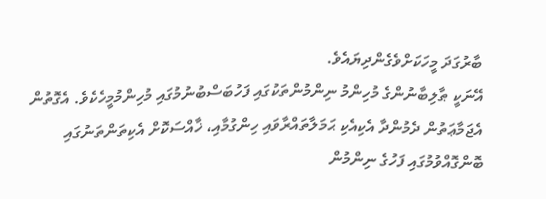ބާރުގަދަ މީހަކަށްވެގެންދިޔައެވެ.
އޭނަކީ ޠާލިބާނުންގެ މުހިންމު ނިންމުންތަކުގައި ފަހުބަސްބުނުމުގައި މުހިންމުމީހެކެވެ. އެގޮތުން އެޖަމާޢަތުން ދެމުންދާ އެކިއެކި ޙަމަލާތައްރާވައި ހިންގުމާއި، ޚާއްސަކޮށް އެކިތަންތަނުގައި ބޮންގޮއްވުމުގައި ފަހުގެ ނިންމުން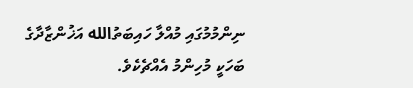ނިންމުމުގައި މުއްލާ ހައިބަތުالله އަޚުންޒާދާގެ ބަހަކީ މުހިންމު އެއްޗެކެވެ.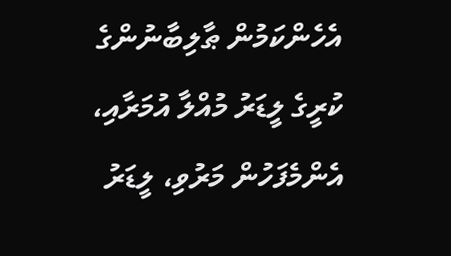އެހެންކަމުން ޠާލިބާނުންގެ ކުރީގެ ލީޑަރު މުއްލާ އުމަރާއި، އެންމެފަހުން މަރުވި، ލީޑަރު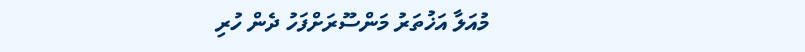މުއަލާ އަޚުތަރު މަންސޫރަށްފަހު ދެން ހުރި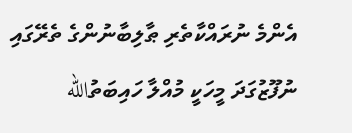އެންމެ ނުރައްކާތެރި ޠާލިބާނުންގެ ތެރޭގައި ނުފޫޒުގަދަ މީހަކީ މުއްލާ ހައިބަތުالله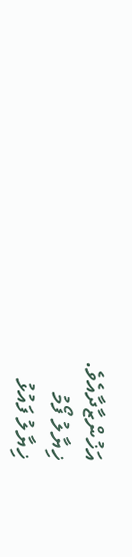އަޚުންޒާދާއެވެ.
ޚިޔާލު ފޯމު
ޚިޔާލު ފައުޅު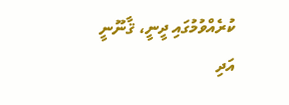ކުރެއްވުމުގައި ދީނީ، ޤާނޫނީ އަދި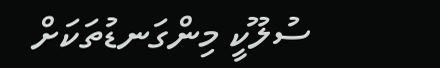ސުލޫކީ މިންގަނޑުތަކަށް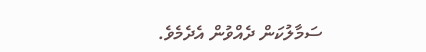ސަމާލުކަން ދެއްވުން އެދެމެވެ.